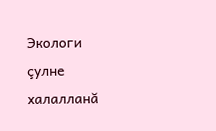Экологи
çулне халалланă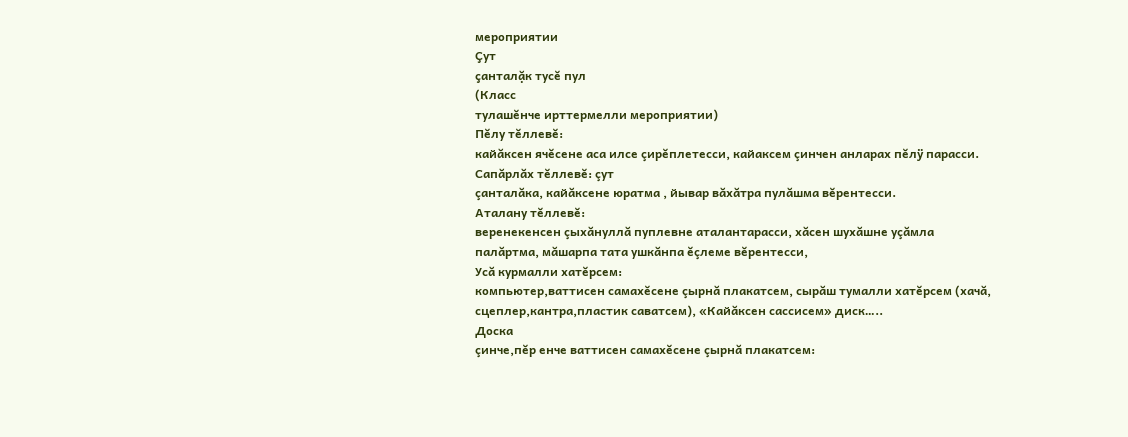мероприятии
Ҫут
ҫанталặк тусĕ пул
(Класс
тулашĕнче ирттермелли мероприятии)
Пĕлу тĕллевĕ:
кайăксен ячĕсене аса илсе çирĕплетесси, кайаксем çинчен анларах пĕлÿ парасси.
Сапăрлăх тĕллевĕ: çут
çанталăка, кайăксене юратма , йывар вăхăтра пулăшма вĕрентесси.
Аталану тĕллевĕ:
веренекенсен çыхăнуллă пуплевне аталантарасси, хăсен шухăшне уçăмла
палăртма, мăшарпа тата ушкăнпа ĕçлеме вĕрентесси,
Усă курмалли хатĕрсем:
компьютер,ваттисен самахĕсене çырнă плакатсем, сырăш тумалли хатĕрсем (хачă,
сцеплер,кантра,пластик саватсем), «Кайăксен сассисем» диск…..
Доска
çинче,пĕр енче ваттисен самахĕсене çырнă плакатсем: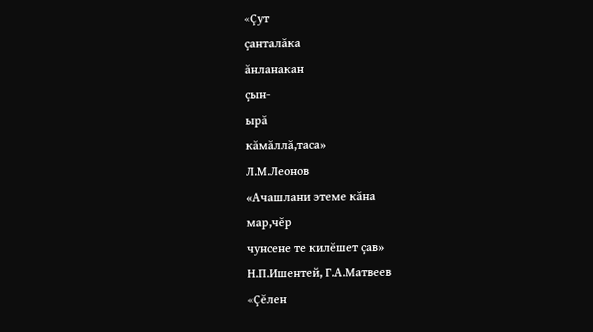«Çут
çанталăка
ăнланакан
çын-
ырă
кăмăллă,таса»
Л.М.Леонов
«Ачашлани этеме кăна
мар,чĕр
чунсене те килĕшет çав»
Н.П.Ишентей, Г.А.Матвеев
«Çĕлен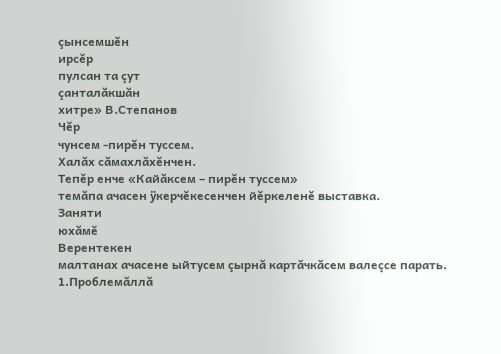çынсемшĕн
ирсĕр
пулсан та çут
çанталăкшăн
хитре» В.Степанов
Чĕр
чунсем -пирĕн туссем.
Халăх сăмахлăхĕнчен.
Тепĕр енче «Кайăксем – пирĕн туссем»
темăпа ачасен ÿкерчĕкесенчен йĕркеленĕ выставка.
Заняти
юхăмĕ
Верентекен
малтанах ачасене ыйтусем çырнă картăчкăсем валеçсе парать.
1.Проблемăллă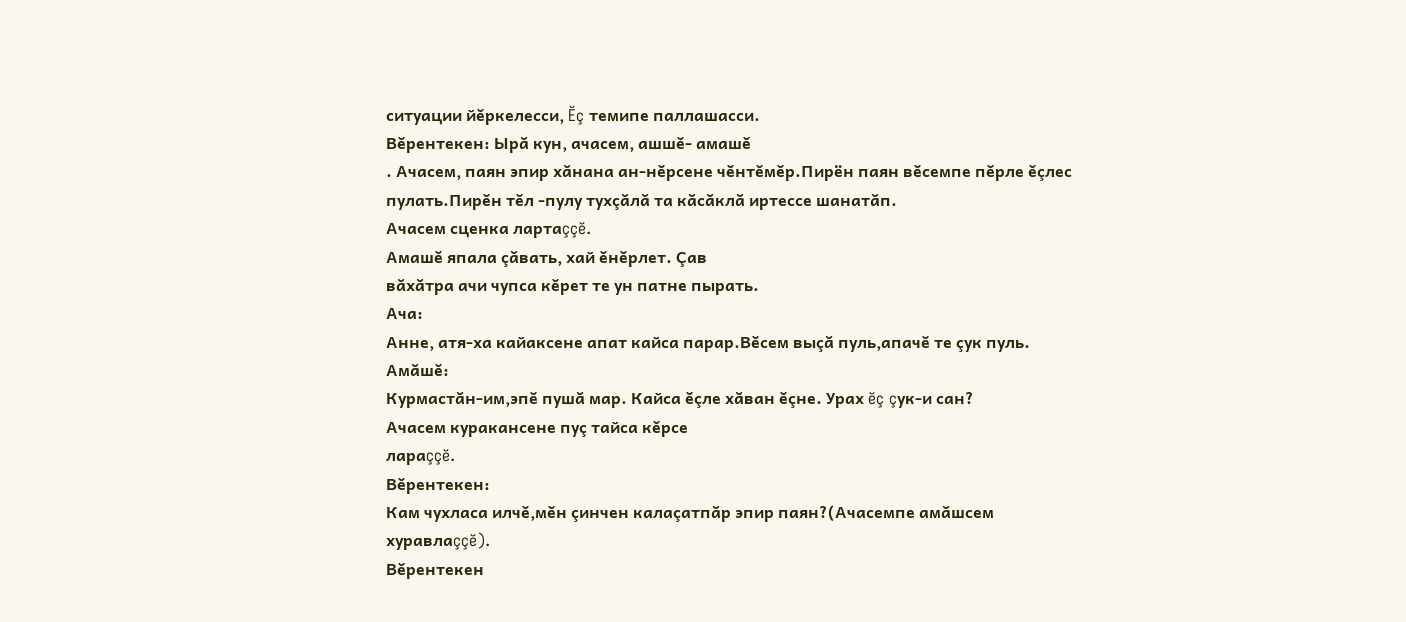ситуации йĕркелесси, Ĕç темипе паллашасси.
Вĕрентекен: Ырă кун, ачасем, ашшĕ- амашĕ
. Ачасем, паян эпир хăнана ан-нĕрсене чĕнтĕмĕр.Пирён паян вĕсемпе пĕрле ĕçлес
пулать.Пирĕн тĕл -пулу тухçăлă та кăсăклă иртессе шанатăп.
Ачасем сценка лартаççĕ.
Амашĕ япала çăвать, хай ĕнĕрлет. Çав
вăхăтра ачи чупса кĕрет те ун патне пырать.
Ача:
Анне, атя-ха кайаксене апат кайса парар.Вĕсем выçă пуль,апачĕ те çук пуль.
Амăшĕ:
Курмастăн-им,эпĕ пушă мар. Кайса ĕçле хăван ĕçне. Урах ĕç çук-и сан?
Ачасем куракансене пуç тайса кĕрсе
лараççĕ.
Вĕрентекен:
Кам чухласа илчĕ,мĕн çинчен калаçатпăр эпир паян?(Ачасемпе амăшсем
хуравлаççĕ).
Вĕрентекен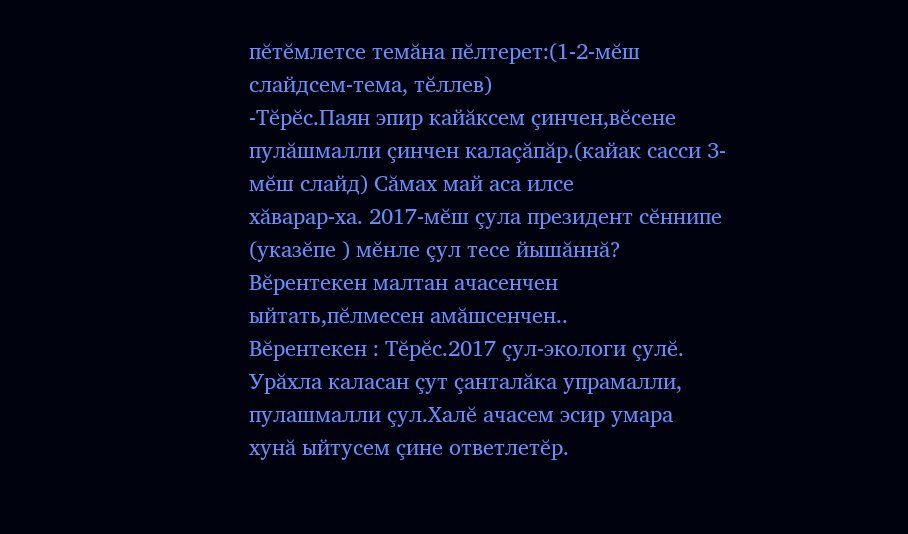пĕтĕмлетсе темăна пĕлтерет:(1-2-мĕш
слайдсем-тема, тĕллев)
-Тĕрĕс.Паян эпир кайăксем çинчен,вĕсене
пулăшмалли çинчен калаçăпăр.(кайак сасси 3-мĕш слайд) Сăмах май аса илсе
хăварар-ха. 2017-мĕш çула президент сĕннипе (указĕпе ) мĕнле çул тесе йышăннă?
Вĕрентекен малтан ачасенчен
ыйтать,пĕлмесен амăшсенчен..
Вĕрентекен : Тĕрĕс.2017 çул-экологи çулĕ.
Урăхла каласан çут çанталăка упрамалли, пулашмалли çул.Халĕ ачасем эсир умара
хунă ыйтусем çине ответлетĕр.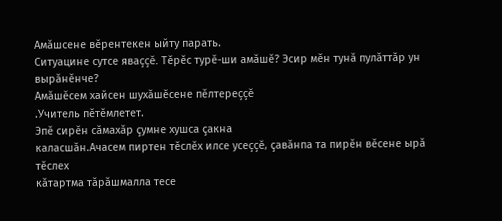Амăшсене вĕрентекен ыйту парать.
Ситуацине сутсе яваççĕ. Тĕрĕс турĕ-ши амăшĕ? Эсир мĕн тунă пулăттăр ун
вырăнĕнче?
Амăшĕсем хайсен шухăшĕсене пĕлтереççĕ
.Учитель пĕтĕмлетет.
Эпĕ сирĕн сăмахăр çумне хушса çакна
каласшăн.Ачасем пиртен тĕслĕх илсе усеççĕ, çавăнпа та пирĕн вĕсене ырă тĕслех
кăтартма тăрăшмалла тесе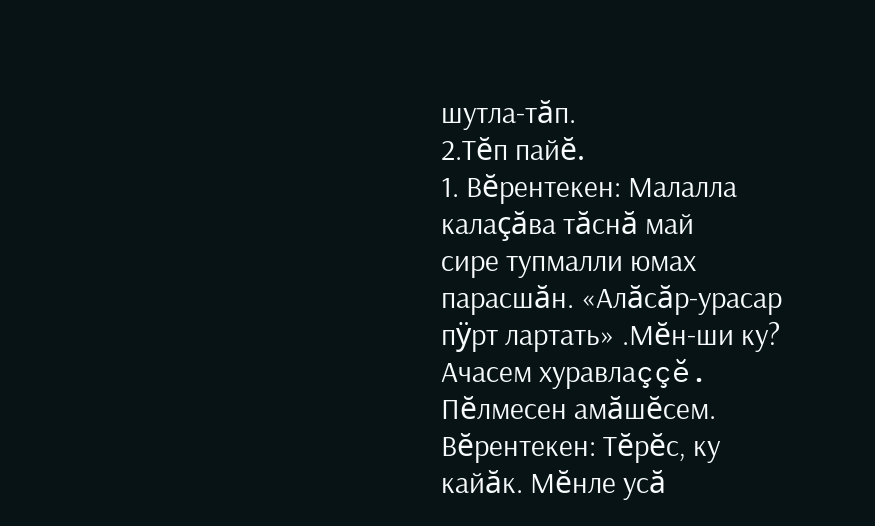шутла-тăп.
2.Тĕп пайĕ.
1. Вĕрентекен: Малалла калаçăва тăснă май
сире тупмалли юмах парасшăн. «Алăсăр-урасар пÿрт лартать» .Мĕн-ши ку?
Ачасем хуравлаççĕ. Пĕлмесен амăшĕсем.
Вĕрентекен: Тĕрĕс, ку кайăк. Мĕнле усă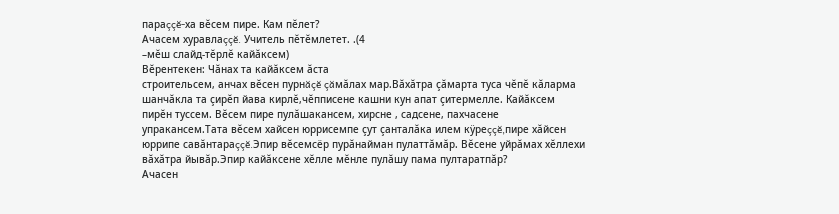параççĕ-ха вĕсем пире. Кам пĕлет?
Ачасем хуравлаççĕ. Учитель пĕтĕмлетет. .(4
–мĕш слайд-тĕрлĕ кайăксем)
Вĕрентекен: Чăнах та кайăксем ăста
строительсем, анчах вĕсен пурнăçĕ çăмăлах мар.Вăхăтра çăмарта туса чĕпĕ кăларма
шанчăкла та çирĕп йава кирлĕ,чĕпписене кашни кун апат çитермелле. Кайăксем
пирĕн туссем. Вĕсем пире пулăшакансем, хирсне , садсене, пахчасене
упракансем.Тата вĕсем хайсен юррисемпе çут çанталăка илем кÿреççĕ,пире хăйсен
юррипе савăнтараççĕ.Эпир вĕсемсёр пурăнайман пулаттăмăр. Вĕсене уйрăмах хĕллехи
вăхăтра йывăр.Эпир кайăксене хĕлле мĕнле пулăшу пама пултаратпăр?
Ачасен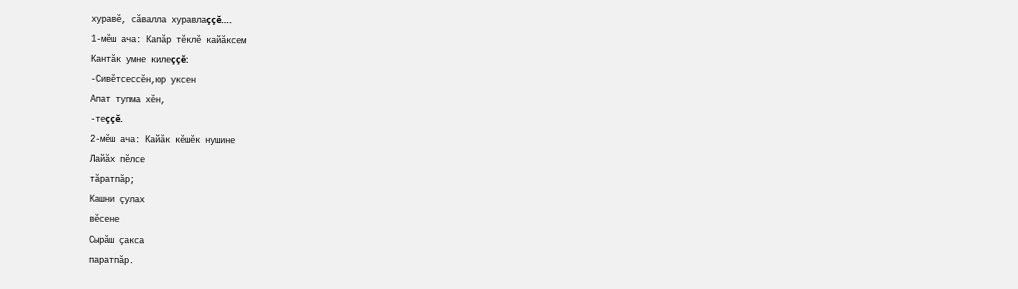хуравĕ, сăвалла хуравлаççĕ….
1-мĕш ача: Капăр тĕклĕ кайăксем
Кантăк умне килеççĕ:
-Сивĕтсессĕн,юр уксен
Апат тупма хĕн,
-теççĕ.
2-мĕш ача: Кайăк кĕшĕк нушине
Лайăх пĕлсе
тăратпăр;
Кашни çулах
вĕсене
Сырăш çакса
паратпăр.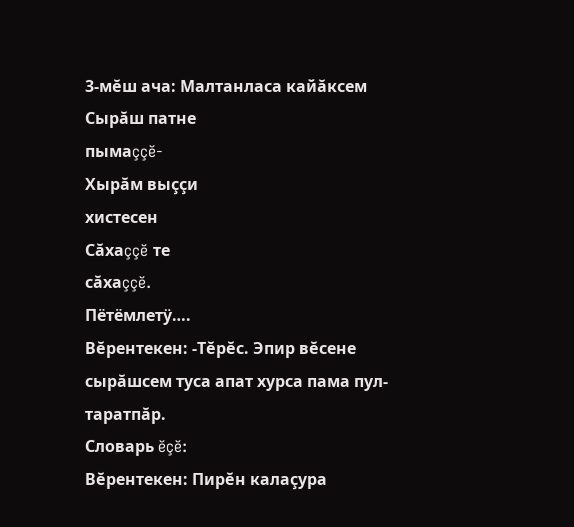3-мĕш ача: Малтанласа кайăксем
Сырăш патне
пымаççĕ-
Хырăм выççи
хистесен
Сăхаççĕ те
сăхаççĕ.
Пётёмлетÿ….
Вĕрентекен: -Тĕрĕс. Эпир вĕсене
сырăшсем туса апат хурса пама пул-таратпăр.
Словарь ĕçĕ:
Вĕрентекен: Пирĕн калаçура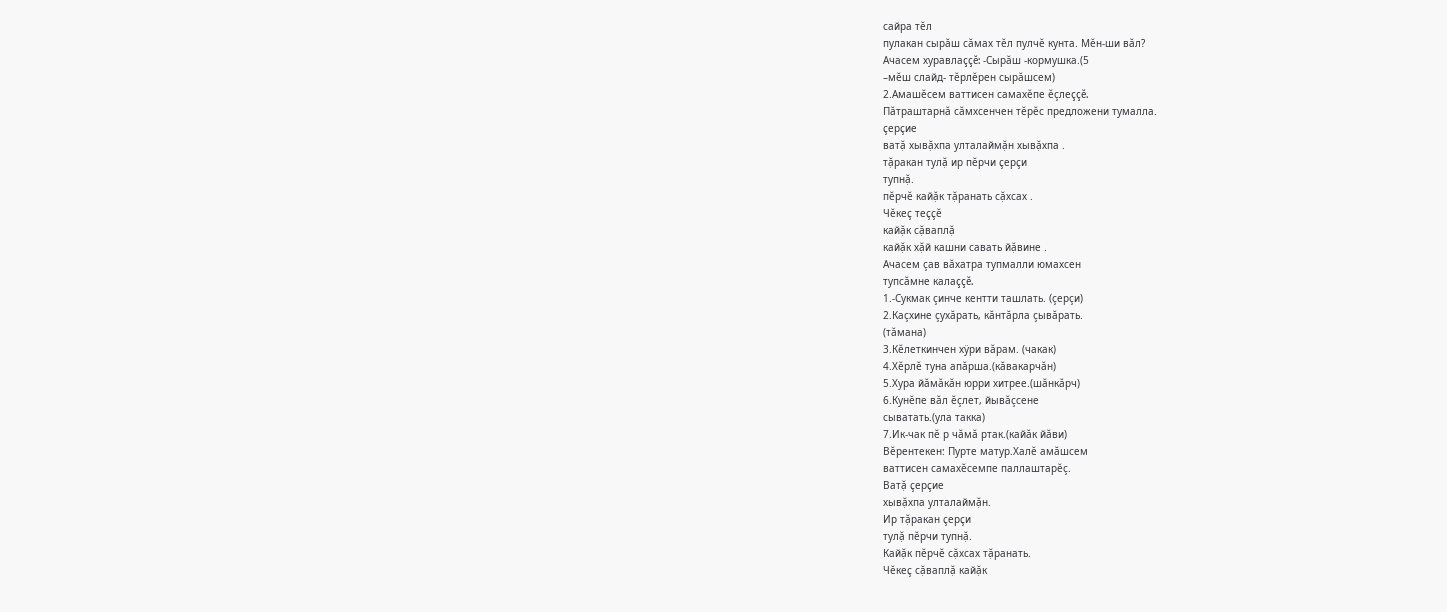сайра тĕл
пулакан сырăш сăмах тĕл пулчĕ кунта. Мĕн-ши вăл?
Ачасем хуравлаççĕ: -Сырăш -кормушка.(5
–мĕш слайд- тĕрлĕрен сырăшсем)
2.Амашĕсем ваттисен самахĕпе ĕçлеççĕ.
Пăтраштарнă сăмхсенчен тĕрĕс предложени тумалла.
ҫерҫие
ватặ хывặхпа улталаймặн хывặхпа .
тặракан тулặ ир пĕрчи ҫерҫи
тупнặ.
пĕрчĕ кайặк тặранать сặхсах .
Чĕкеҫ теҫҫĕ
кайặк сặваплặ
кайặк хặй кашни савать йặвине .
Ачасем çав вăхатра тупмалли юмахсен
тупсăмне калаççĕ.
1.-Сукмак çинче кентти ташлать. (çерçи)
2.Каçхине çухăрать, кăнтăрла çывăрать.
(тăмана)
3.Кĕлеткинчен хÿри вăрам. (чакак)
4.Хĕрлĕ туна апăрша.(кăвакарчăн)
5.Хура йăмăкăн юрри хитрее.(шăнкăрч)
6.Кунĕпе вăл ĕçлет, йывăçсене
сыватать.(ула такка)
7.Ик-чак пĕ р чăмă ртак.(кайăк йăви)
Вĕрентекен: Пурте матур.Халĕ амăшсем
ваттисен самахĕсемпе паллаштарĕç.
Ватặ ҫерҫие
хывặхпа улталаймặн.
Ир тặракан ҫерҫи
тулặ пĕрчи тупнặ.
Кайặк пĕрчĕ сặхсах тặранать.
Чĕкеҫ сặваплặ кайặк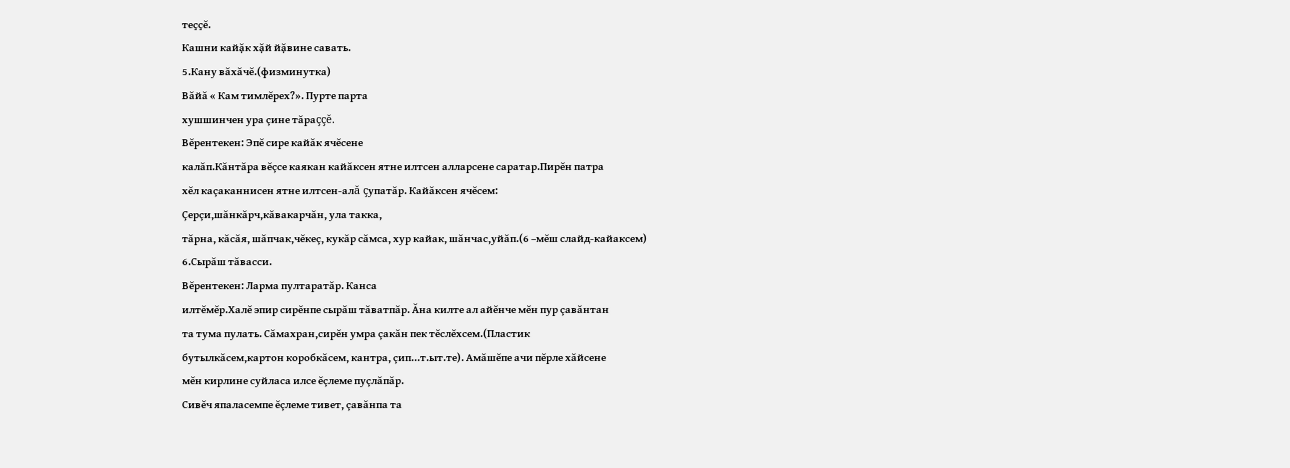теҫҫĕ.
Кашни кайặк хặй йặвине савать.
5.Кану вăхăчĕ.(физминутка)
Вăйă « Кам тимлĕрех?». Пурте парта
хушшинчен ура çине тăраççĕ.
Вĕрентекен: Эпĕ сире кайăк ячĕсене
калăп.Кăнтăра вĕçсе каякан кайăксен ятне илтсен алларсене саратар.Пирĕн патра
хĕл каçаканнисен ятне илтсен-алă çупатăр. Кайăксен ячĕсем:
Çерçи,шăнкăрч,кăвакарчăн, ула такка,
тăрна, кăсăя, шăпчак,чĕкеç, кукăр сăмса, хур кайак, шăнчас,уйăп.(6 –мĕш слайд-кайаксем)
6.Сырăш тăвасси.
Вĕрентекен: Ларма пултаратăр. Канса
илтĕмĕр.Халĕ эпир сирĕнпе сырăш тăватпăр. Ăна килте ал айĕнче мĕн пур çавăнтан
та тума пулать. Сăмахран,сирĕн умра çакăн пек тĕслĕхсем.(Пластик
бутылкăсем,картон коробкăсем, кантра, çип…т.ыт.те). Амăшĕпе ачи пĕрле хăйсене
мĕн кирлине суйласа илсе ĕçлеме пуçлăпăр.
Сивĕч япаласемпе ĕçлеме тивет, çавăнпа та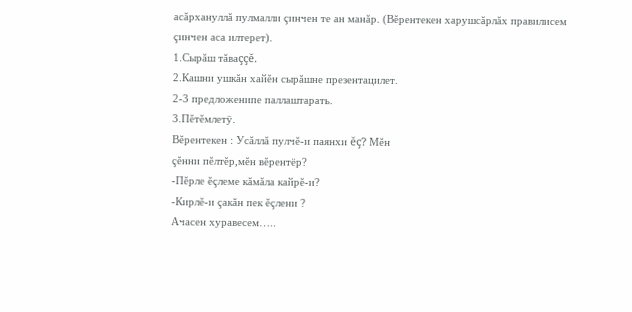асăрхануллă пулмалли çинчен те ан манăр. (Вĕрентекен харушсăрлăх правилисем
çинчен аса илтерет).
1.Сырăш тăваççĕ.
2.Кашни ушкăн хайĕн сырăшне презентацилет.
2-3 предложенипе паллаштарать.
3.Пĕтĕмлетÿ.
Вĕрентекен : Усăллă пулчĕ-и паянхи ĕç? Мĕн
çĕнни пĕлтĕр,мĕн вĕрентёр?
-Пĕрле ĕçлеме кăмăла кайрĕ-и?
-Кирлĕ-и çакăн пек ĕçлени ?
Ачасен хуравесем…..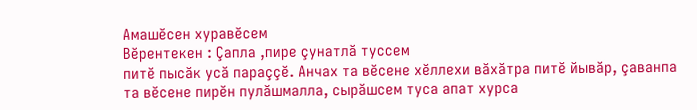Амашĕсен хуравĕсем
Вĕрентекен : Çапла ,пире çунатлă туссем
питĕ пысăк усă параççĕ. Анчах та вĕсене хĕллехи вăхăтра питĕ йывăр, çаванпа
та вĕсене пирĕн пулăшмалла, сырăшсем туса апат хурса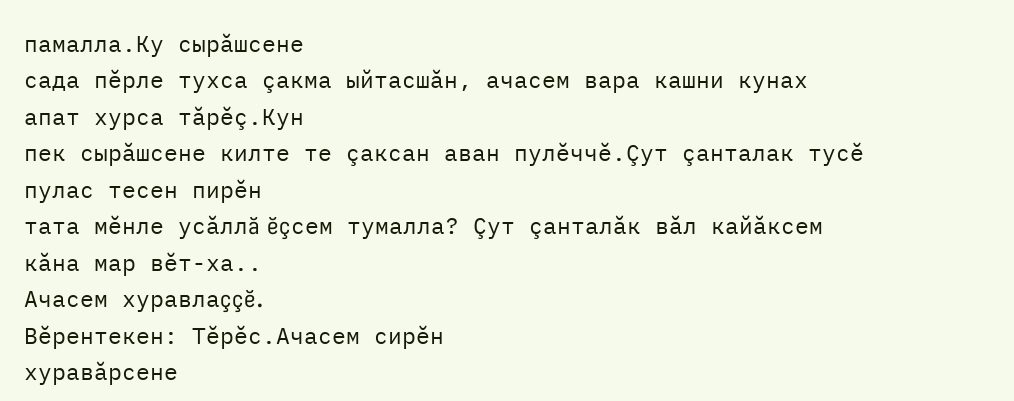памалла.Ку сырăшсене
сада пĕрле тухса çакма ыйтасшăн, ачасем вара кашни кунах апат хурса тăрĕç.Кун
пек сырăшсене килте те çаксан аван пулĕччĕ.Çут çанталак тусĕ пулас тесен пирĕн
тата мĕнле усăллă ĕçсем тумалла? Çут çанталăк вăл кайăксем кăна мар вĕт-ха..
Ачасем хуравлаççĕ.
Вĕрентекен: Тĕрĕс.Ачасем сирĕн
хуравăрсене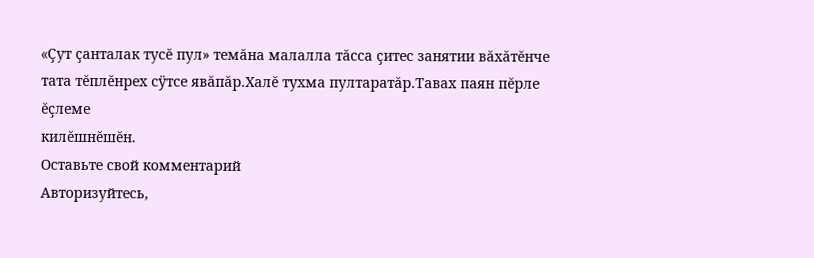«Çут çанталак тусĕ пул» темăна малалла тăсса çитес занятии вăхăтĕнче
тата тĕплĕнрех сÿтсе явăпăр.Халĕ тухма пултаратăр.Тавах паян пĕрле ĕçлеме
килĕшнĕшĕн.
Оставьте свой комментарий
Авторизуйтесь,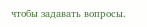чтобы задавать вопросы.